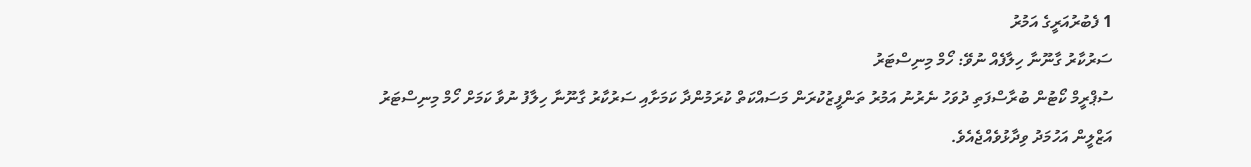1 ފެބުރުއަރީގެ އަމުރު
ސަރުކާރު ގާނޫނާ ހިލާފެއް ނުވޭ: ހޯމް މިނިސްޓަރު
ސުޕްރީމް ކޯޓުން ބުރާސްފަތި ދުވަހު ނެރުނު އަމުރު ތަންފީޒުކުރަން މަސައްކަތް ކުރަމުންދާ ކަމަށާއި ސަރުކާރު ގާނޫނާ ހިލާފު ނުވާ ކަމަށް ހޯމް މިނިސްޓަރު އަޒްލީން އަހުމަދު ވިދާޅުވެއްޖެއެވެ.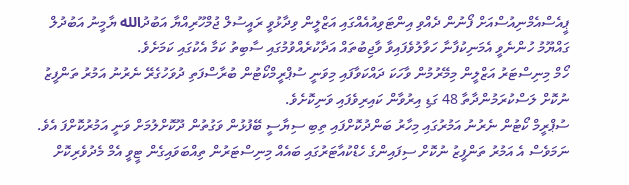ޕީއެސްއެމްނިއުސްއަށް ފޯނުން ދެއްވި އިންޓަވިއުއެއްގައި އަޒްލީން ވިދާޅުވީ ރައީސުލް ޖުމްހޫރިއްޔާ އަބުދުالله ޔާމީނު އަބުދުލް ގައްޔޫމު ހުންނެވީ އެމަނިކުފާނާ ހަވާލުވެފައިވާ ވާޖިބުތައް އަދާކުރެއްވުމުގައި ސާބިތު ކަމާ އެކުގައި ކަމަށެވެ.
ހޯމް މިނިސްޓަރު އަޒްލީން މިމޭރުމުން ވާހަކަ ދައްކަވާފައި މިވަނީ ސުޕްރީމްކޯޓުން ބުރާސްފަތި ދުވަހުގެރޭ ނެރުނު އަމުރު ތަންފީޒު ނުކޮށް ލަސްކުރަމުންދާތާ 48 ގަޑި އިރުވާން ކައިރިވެފައި ވަނިކޮށެވެ.
ސުޕްރީމް ކޯޓުން ނެރުނު އަމުރުގައި މިހާރު ބަންދުކޮށްފައި ތިބި ސިޔާސީ ބޭފުޅުން ވަގުތުން ދޫކޮށްލުމަށް ވަނީ އަމުރުކޮށްފަ އެވެ. ނަމަވެސް އެ އަމުރު ތަންފީޒު ނުކޮށް ސިފައިންގެ ހެޑްކުއާޓަރުގައި ބައެއް މިނިސްޓަރުން ތިއްބަވައިގެން ޓީވީ އެމް މެދުވެރިކޮށް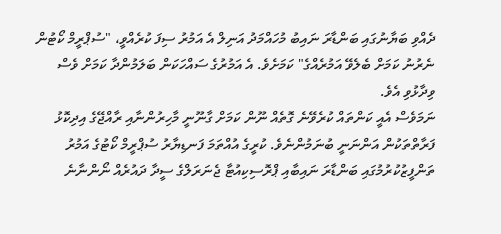ދެއްވި ބަޔާނުގައި ބަންޑާރަ ނައިބު މުހައްމަދު އަނިލް އެ އަމުރު ސިފަ ކުރެއްވީ، "ސުޕްރީމް ކޯޓުން ނެރުނު ކަމަށް ބެލެވޭ އަމުރެއްގެ" ކަމަށެވެ. އެ އަމުރުގެ ސައްހަކަން ބަލަމުންދާ ކަމަށް ވެސް ވިދާޅުވި އެވެ.
ނަމަވެސް އެއީ ކަންތައް ކުރެވޭނެ ގޮތެއް ނޫން ކަމަށް ގާނޫނީ މާހިރުންނާއި ރާއްޖޭގެ އިދިކޮޅު ފަރާތްތަކުން އަންނަނީ ބުނަމުންނެވެ. ކުރީގެ އުއްތަމަ ފަނޑިޔާރު ސުޕްރީމް ކޯޓުގެ އަމުރު ތަންފީޒުކުރުމުގައި ބަންޑާރަ ނައިބާއި ޕްރޮސިކިއުޓާ ޖެނަރަލްގެ ސީދާ ދައުރެއް ނޯންނާނެ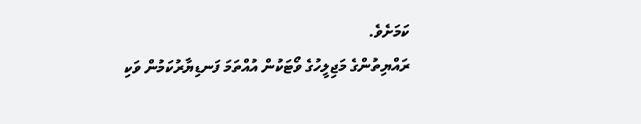ކަމަށެވެ.
ރައްޔިތުންގެ މަޖިލީހުގެ ވޯޓަކުން އުއްތަމަ ފަނޑިޔާރުކަމުން ވަކި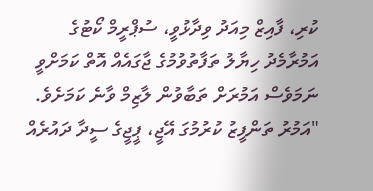ކުރި، ފާއިޒް މިއަދު ވިދާޅުވީ، ސުޕްރީމް ކޯޓުގެ އަމުރާމެދު ހިޔާލު ތަފާތުވުމުގެ ޖާގައެއް އޮތް ކަމަށްވީ ނަމަވެސް އަމުރަށް ތަބާވުން ލާޒިމް ވާނެ ކަމަށެވެ.
"އަމުރު ތަންފީޒު ކުރުމުގަ އޭޖީ، ޕީޖީގެ ސީދާ ދައުރެއް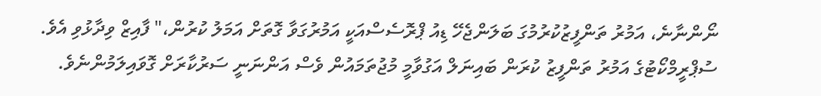ނޯންނާނެ، އަމުރު ތަންފީޒުކުރުމުގަ ބަލަންޖެހޭ ޑިއު ޕްރޮސެސްއަކީ އަމުރުގަވާ ގޮތަށް އަމަލު ކުރުން،" ފާއިޒް ވިދާޅުވި އެވެ.
ސުޕްރީމްކޯޓުގެ އަމުރު ތަންފީޒު ކުރަން ބައިނަލް އަގުވާމީ މުޖުތަމައުން ވެސް އަންނަނީ ސަރުކާރަށް ގޮވައިލަމުންނެވެ.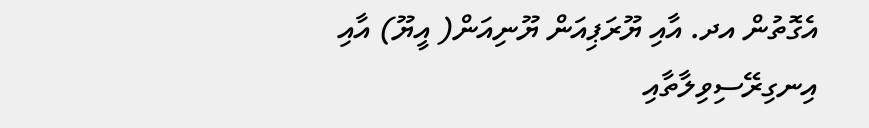އެގޮތުން އދ. އާއި ޔޫރަޕިއަން ޔޫނިއަން( އީޔޫ) އާއި އިނގިރޭސިވިލާތާއި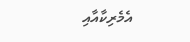އެމެރިކާއާއި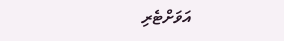އަވަށްޓެރި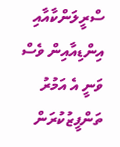ސްރީލަންކާއާއި އިންޑިއާއިން ވެސް ވަނީ އެ އަމުރު ތަންފީޒުކުރަން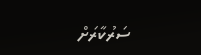ސަރުކާރަށް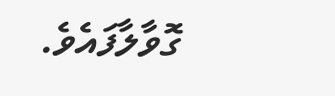ގޮވާލާފައެވެ.